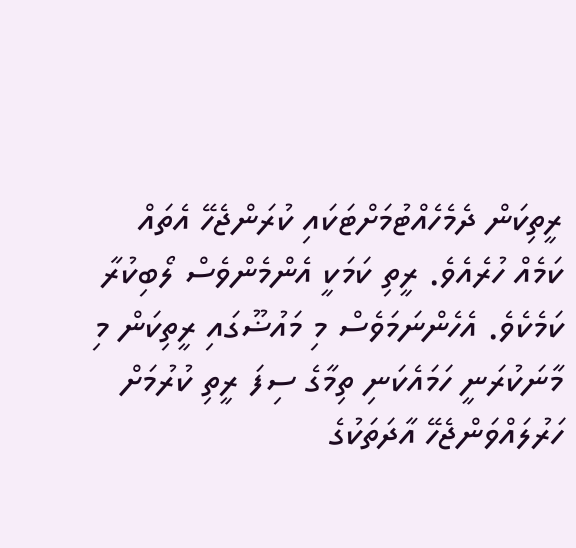ރީތިކަން ދެމެހެއްޓުމަށްޓަކައި ކުރަންޖެހޭ އެތައް ކަމެއް ހުރެއެވެ. ރީތި ކަމަކީ އެންމެންވެސް ލޯބިކުރާ ކަމެކެވެ. އެހެންނަމަވެސް މި މައުޟޫގައި ރީތިކަން މި މާނަކުރަނީ ހަމައެކަނި ތިމާގެ ސިފަ ރީތި ކުރުމަށް ހަރުލައްވަންޖެހޭ އާދަތަކުގެ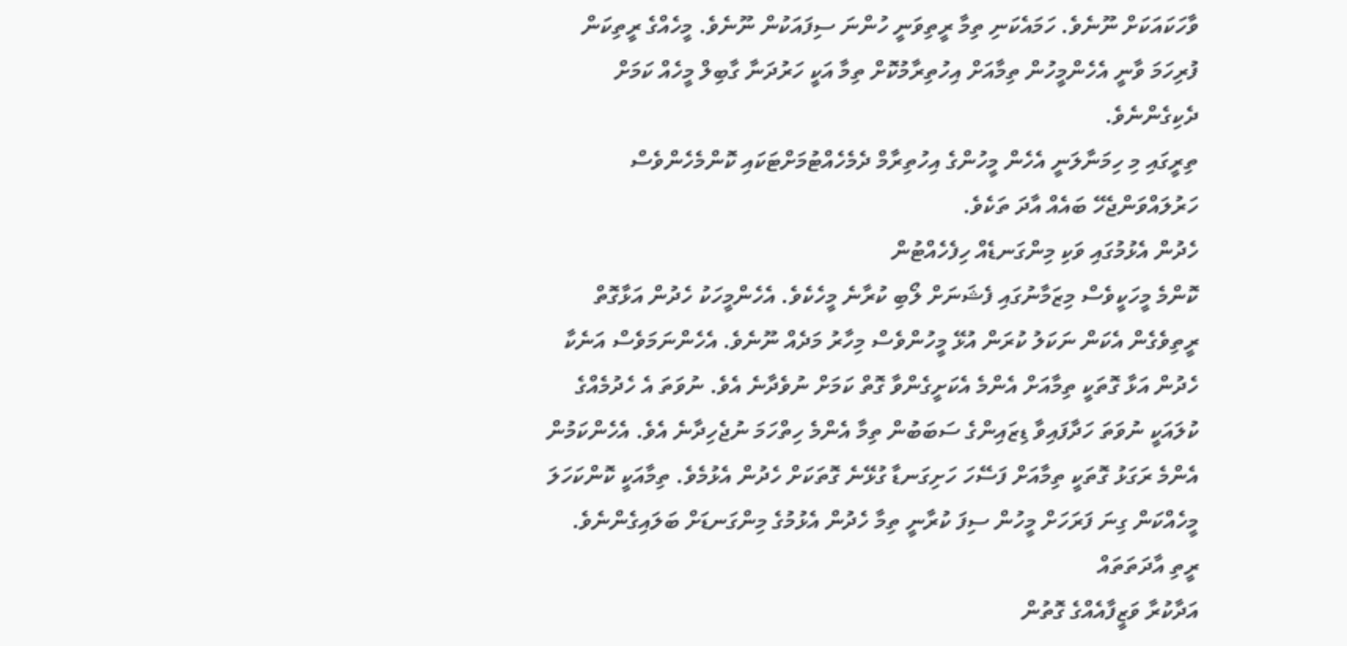ވާހަކައަކަށް ނޫނެވެ. ހަމައެކަނި ތިމާ ރީތިވަނީ ހުންނަ ސިފައަކުން ނޫނެވެ. މީހެއްގެ ރީތިކަން ފުރިހަމަ ވާނީ އެހެންމީހުން ތިމާއަށް އިހުތިރާމުކޮށް ތިމާ އަކީ ހަރުދަނާ ގާބިލް މީހެއް ކަމަށް ދެކިގެންނެވެ.
ތިރީގައި މި ހިމަނާލަނީ އެހެން މީހުންގެ އިހުތިރާމް ދެމެހެއްޓުމަށްޓަކައި ކޮންމެހެންވެސް ހަރުލައްވަންޖެހޭ ބައެއް އާދަ ތަކެވެ.
ހެދުން އެޅުމުގައި ވަކި މިންގަނޑެއް ހިފެހެއްޓުން
ކޮންމެ މީހަކީވެސް މިޒަމާނުގައި ފެޝަނަށް ލޯބި ކުރާނެ މީހެކެވެ. އެހެންމީހަކު ހެދުން އަޅާގޮތް ރީތިވެގެން އެކަން ނަކަލު ކުރަން އުޅޭ މީހުންވެސް މިހާރު މަދެއް ނޫނެވެ. އެހެންނަމަވެސް އަނެކާ ހެދުން އަޅާ ގޮތަކީ ތިމާއަށް އެންމެ އެކަށީގެންވާ ގޮތް ކަމަށް ނުވެދާނެ އެވެ. ނުވަތަ އެ ހެދުމެއްގެ ކުލައަކީ ނުވަތަ ހަދާފައިވާ ޑިޒައިންގެ ސަބަބުން ތިމާ އެންމެ ހިތްހަމަ ނުޖެހިދާނެ އެވެ. އެހެންކަމުން އެންމެ ރަގަޅު ގޮތަކީ ތިމާއަށް ފަސޭހަ ހަށިގަނޑާ ގުޅޭނެ ގޮތަކަށް ހެދުން އެޅުމެވެ. ތިމާއަކީ ކޮންކަހަލަ މީހެއްކަން ގިނަ ފަރަހަށް މީހުން ސިފަ ކުރާނީ ތިމާ ހެދުން އެޅުމުގެ މިންގަނޑަށް ބަލައިގެންނެވެ.
ރީތި އާދަތަތައް
އަދާކުރާ ވަޒީފާއެއްގެ ގޮތުން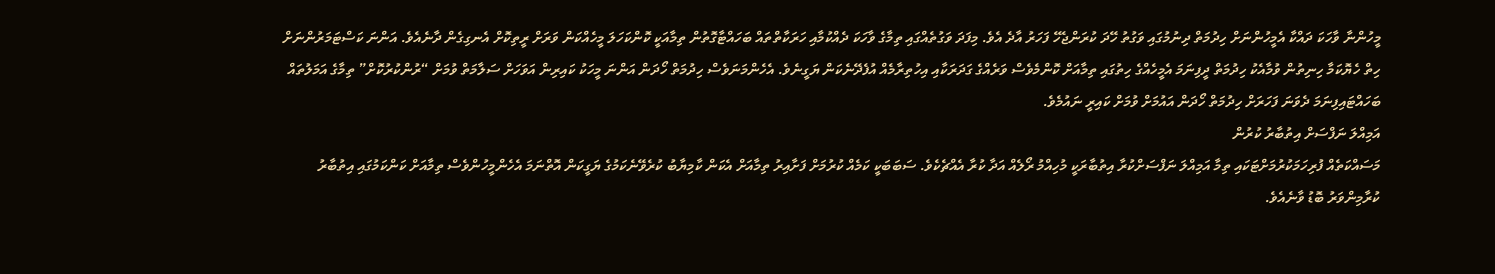މީހުންނާ ވާހަކަ ދައްކާ އެމީހުންނަށް ހިދުމަތް ދިނުމުގައި ވަގުތު ހޭދަ ކުރަންޖެހޭ ފަހަރު އާދެ އެވެ. މިފަދަ ވަގުތެއްގައި ތިމާގެ ވާހަކަ ދެއްކުމާއި ހަރަކާތްތައް ބަހައްޓާގޮތުން ތިމާއަކީ ކޮންކަހަލަ މީހެއްކަން ވަރަށް ރީތިކޮށް އެނގިގެން ދާނެއެވެ. އަންނަ ކަސްޓަމަރުންނަށް ހިތް ހެޔޮކަމާ ހިނިތުން ވުމާއެކު ހިދުމަތް ދީފިނަމަ އެމީހެއްގެ ހިތުގައި ތިމާއަށް ކޮންމެވެސް ވަރެއްގެ ގަދަރަކާއި އިހުތިރާމެއް އުފެދޭނެކަން ޔަގީނެވެ. އެހެންމަނަވެސް ހިދުމަތް ހޯދަން އަންނަ މީހަކު ކައިރިން އަވަހަށް ސަލާމަތް ވުމަށް “ރުންކުރުކޮށް” ތިމާގެ އަމަލުތައް ބަހައްޓައިފިނަމަ ދެވަނަ ފަހަރަށް ހިދުމަތް ހޯދަން އައުމަށް ވުމަށް ކައިރީ ނައުމެވެ.
އަމިއްލަ ނަފްސަށް އިތުބާރު ކުރުން
މަސައްކަތެއް ފުރިހަމަކުރުމަށްޓަކައި ތިމާ އަމިއްލަ ނަފްސަށްކުރާ އިތުބާރަކީ މުހިއްމު ރޯލެއް އަދާ ކުރާ އެއްޗެކެވެ. ސަބަބަކީ ކަމެއް ކުރުމަށް ފަށާއިރު ތިމާއަށް އެކަން ކާމިޔާބު ކުރެވޭނެކަމުގެ ޔަގީކަން އޮތްނަމަ އެހެންމީހުންވެސް ތިމާއަށް ކަންކަމުގައި އިތުބާރު ކުރާމިންވަރު ބޮޑު ވާނެއެވެ.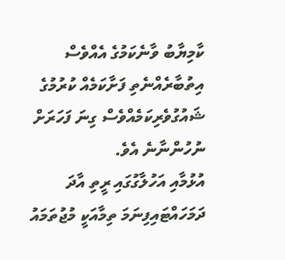ކާމިޔާބު ވާނެކަމުގެ އެއްވެސް އިތުބާރެއްނެތި ފަށާކަމެއް ކުރުމުގެ ޝައުގުވެރިކަމެއްވެސް ގިނަ ފަހަރަށް ނުހުންނާނެ އެވެ.
އުޅުމާއި އަހުލާގުގައި ރީތި އާދަ ދަމަހައްޓައިފިނަމަ ތިމާއަކީ މުޖުތަމައު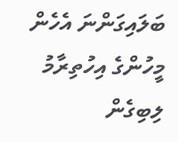ބަލައިގަންނަ އެހެން މީހުންގެ އިހުތިރާމު ލިބިގެން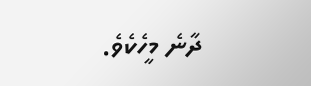ދާނެ މީހެކެވެ.